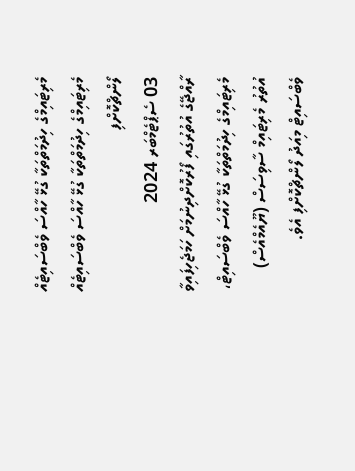މެރިޓައިމްގެ ހިދުމަތްތަކާ ގުޅޭ ހާއްސަ ވެބްސައިޓެއް
މެރިޓައިމްގެ ހިދުމަތްތަކާ ގުޅޭ ހާއްސަ ވެބްސައިޓެއް ލޯންޗްކޮށްފި
03 ސެޕްޓެމްބަރ 2024
ރާއްޖޭގެ އުތުރުގައި ފޯރުކޮށްދިނުމަށް ހަމަޖެހިފައިވާ މެރިޓައިމްގެ ހިދުމަތްތަކާ ގުޅޭ ހާއްސަ ވެބްސައިޓް، އުތުރު މެރިޓައިމް ސާވިސަސް (ޔޫއެމްއެސް) ވެބްސައިޓް މިއަދު ލޯންޗްކޮށްފި އެވެ.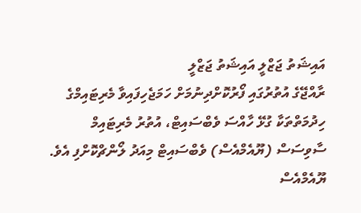އައިޝަތު ޖަޒްލީ އައިޝަތު ޖަޒްލީ
ރާއްޖޭގެ އުތުރުގައި ފޯރުކޮށްދިނުމަށް ހަމަޖެހިފައިވާ މެރިޓައިމްގެ ހިދުމަތްތަކާ ގުޅޭ ހާއްސަ ވެބްސައިޓް، އުތުރު މެރިޓައިމް ސާވިސަސް (ޔޫއެމްއެސް) ވެބްސައިޓް މިއަދު ލޯންޗްކޮށްފި އެވެ.
ޔޫއެމްއެސް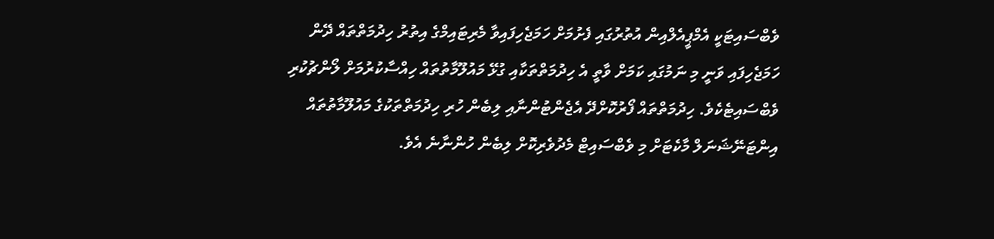ވެބްސައިޓަކީ އެމްޕީއެލްއިން އުތުރުގައި ފެށުމަށް ހަމަޖެހިފައިވާ މެރިޓައިމްގެ އިތުރު ހިދުމަތްތައް ދޭން ހަމަޖެހިފައި ވަނީ މި ނަމުގައި ކަމަށް ވާތީ އެ ހިދުމަތްތަކާއި ގުޅޭ މައުލޫމާތުތައް ހިއްސާކުރުމަށް ލޯންޗުކުރި ވެބްސައިޓެކެވެ. ހިދުމަތްތައް ފޯރުކޮށްދޭ އެޖެންޓުންނާއި ލިބެން ހުރި ހިދުމަތްތަކުގެ މައުލޫމާތުތައް އިންޓަނޭޝަނަލް މާކެޓަށް މި ވެބްސައިޓް މެދުވެރިކޮށް ލިބެން ހުންނާނެ އެވެ.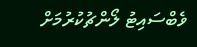ވެބްސައިޓު ލޯންޗުކުރުމަށް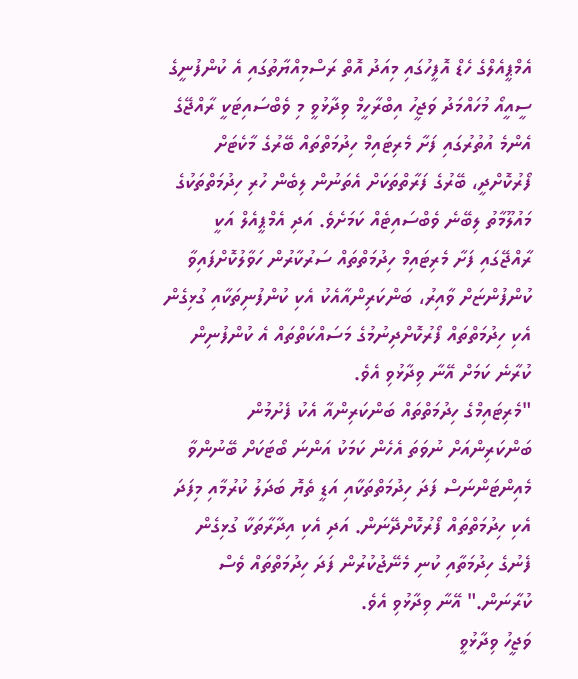އެމްޕީއެލްގެ ހެޑް އޮފީހުގައި މިއަދު އޮތް ރަސްމިއްޔާތުގައި އެ ކުންފުނީގެ ސީއީއޯ މުހައްމަދު ވަޖީހު އިބްރާހީމް ވިދާޅުވީ މި ވެބްސައިޓަކީ ރާއްޖޭގެ އެންމެ އުތުރުގައި ފަށާ މެރިޓައިމް ހިދުމަތްތައް ބޭރުގެ މާކެޓަށް ފޯރުކޮށްދީ، ބޭރުގެ ފަރާތްތަކަށް އެތަނުން ލިބެން ހުރި ހިދުމަތްތަކުގެ މައުލޫމާތު ލިބޭނެ ވެބްސައިޓެއް ކަމަށެވެ. އަދި އެމްޕީއެލް އަކީ ރާއްޖޭގައި ފަށާ މެރިޓައިމް ހިދުމަތްތައް ސަރުކާރުން ހަވާލުކޮށްފައިވާ ކުންފުންޏަށް ވާއިރު، ބަންކަރިންއާއެކު އެކި ކުންފުނިތަކާއި ގުޅިގެން އެކި ހިދުމަތްތައް ފޯރުކޮށްދިނުމުގެ މަސައްކަތްތައް އެ ކުންފުނިން ކުރާނެ ކަމަށް އޭނާ ވިދާޅުވި އެވެ.
"މެރިޓައިމްގެ ހިދުމަތްތައް ބަންކަރިންއާ އެކު ފެށުމުން ބަންކަރިންއަށް ނުވަތަ އެހެން ކަމަކު އަންނަ ބޯޓަކަށް ބޭނުންވާ މެއިންޓަންނަސް ފަދަ ހިދުމަތްތަކާއި އަޑީ ތެޔޮ ބަދަލު ކުރުމާއި މިފަދަ އެކި ހިދުމަތްތައް ފޯރުކޮށްދޭނަން. އަދި އެކި އިދާރާތަކާ ގުޅިގެން ފެނުގެ ހިދުމަތާއި ކުނި މެނޭޖުކުރުން ފަދަ ހިދުމަތްތައް ވެސް ކުރާނަން." އޭނާ ވިދާޅުވި އެވެ.
ވަޖީހު ވިދާޅުވީ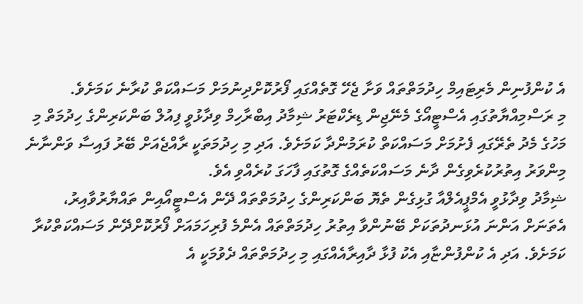އެ ކުންފުނިން މެރިޓައިމް ހިދުމަތްތައް ވަށާ ޖެހޭ ގޮތެއްގައި ފޯރުކޮށްދިނުމަށް މަސައްކަތް ކުރާނެ ކަމަށެވެ.
މި ރަސްމިއްޔާތުގައި އެސްޓީއޯގެ މެނޭޖިން ޑިރެކްޓަރު ޝިމާދު އިބްރާހިމް ވިދާޅުވީ ފިއުލް ބަންކަރިންގެ ހިދުމަތް މި މަހުގެ މެދު ތެރޭގައި ފެށުމަށް މަސައްކަތް ކުރަމުންދާ ކަމަށެވެ. އަދި މި ހިދުމަތަކީ ރާއްޖެއަށް ބޭރު ފައިސާ ވަންނާނެ މިންވަރު އިތުރުކުރެވިގެން ދާނެ މަސައްކަތެއްގެ ގޮތުގައި ފާހަގަ ކުރެއްވި އެވެ.
ޝިމާދު ވިދާޅުވީ އެމްޕީއެލްއާ ގުޅިގެން ތެޔޮ ބަންކަރިންގެ ހިދުމަތްތައް ދޭން އެސްޓީއޯއިން ތައްޔާރުވާއިރު، އެތަނަށް އަންނަ އުޅަނދުތަކަށް ބޭނުންވާ އިތުރު ހިދުމަތްތައް އެންމެ ފުރިހަމައަށް ފޯރުކޮށްދޭން މަސައްކަތްކުރާ ކަމަށެވެ. އަދި އެ ކުންފުންޏާއި އެކު ފުޅާ ދާއިރާއެއްގައި މި ހިދުމަތްތައް ދެވުމަކީ އެ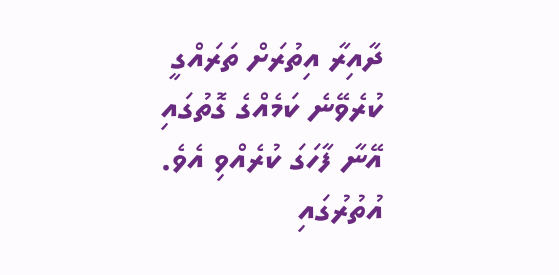ދާއިރާ އިތުރަށް ތަރައްގީ ކުރެވޭނެ ކަމެއްގެ ގޮތުގައި އޭނާ ފާހަގަ ކުރެއްވި އެވެ.
އުތުރުގައި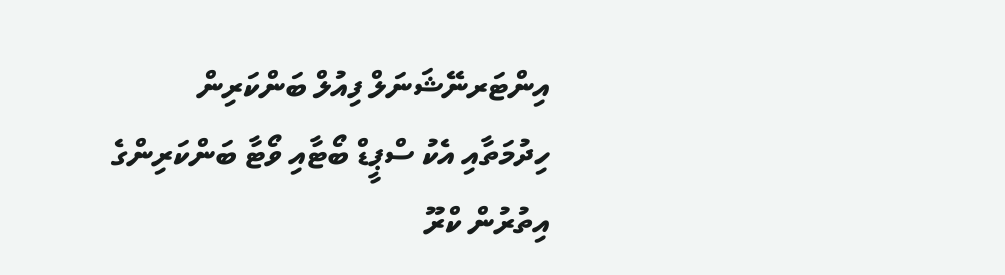އިންޓަރނޭޝަނަލް ފިއުލް ބަންކަރިން ހިދުމަތާއި އެކު ސްޕީޑް ބޯޓާއި ވޯޓާ ބަންކަރިންގެ އިތުރުން ކްރޫ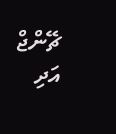ޗޭންޖް އަދި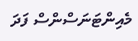މެއިންޓަނަސްންސް ފަދަ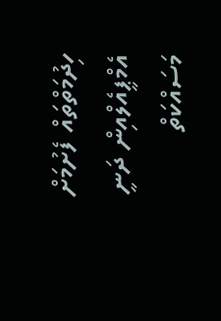ހިދުމަތްތައް ފެށުމަށް އެމްޕީއެލްއިން ދަނީ މަސައްކަތް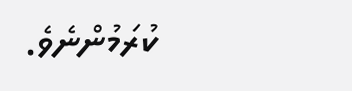ކުރަމުންނެވެ.